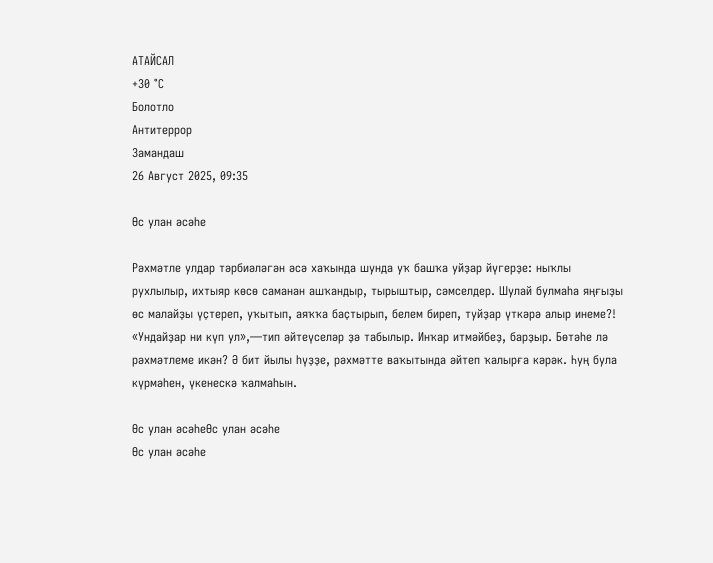АТАЙСАЛ
+30 °С
Болотло
Антитеррор
Замандаш
26 Август 2025, 09:35

Өс улан әсәһе

Рәхмәтле улдар тәрбиәләгән әсә хаҡында шунда уҡ башҡа уйҙар йүгерҙе: ныҡлы рухлылыр, ихтыяр көсө саманан ашҡандыр, тырыштыр, сәмселдер. Шулай булмаһа яңғыҙы өс малайҙы үҫтереп, уҡытып, аяҡҡа баҫтырып, белем биреп, туйҙар үткәрә алыр инеме?! «Ундайҙар ни күп ул»,—тип әйтеүселәр ҙә табылыр. Инҡар итмәйбеҙ, барҙыр. Бөтәһе лә рәхмәтлеме икән? Ә бит йылы һүҙҙе, рәхмәтте ваҡытында әйтеп ҡалырға кәрәк. Һуң була күрмәһен, үкенескә ҡалмаһын.

Өс улан әсәһеӨс улан әсәһе
Өс улан әсәһе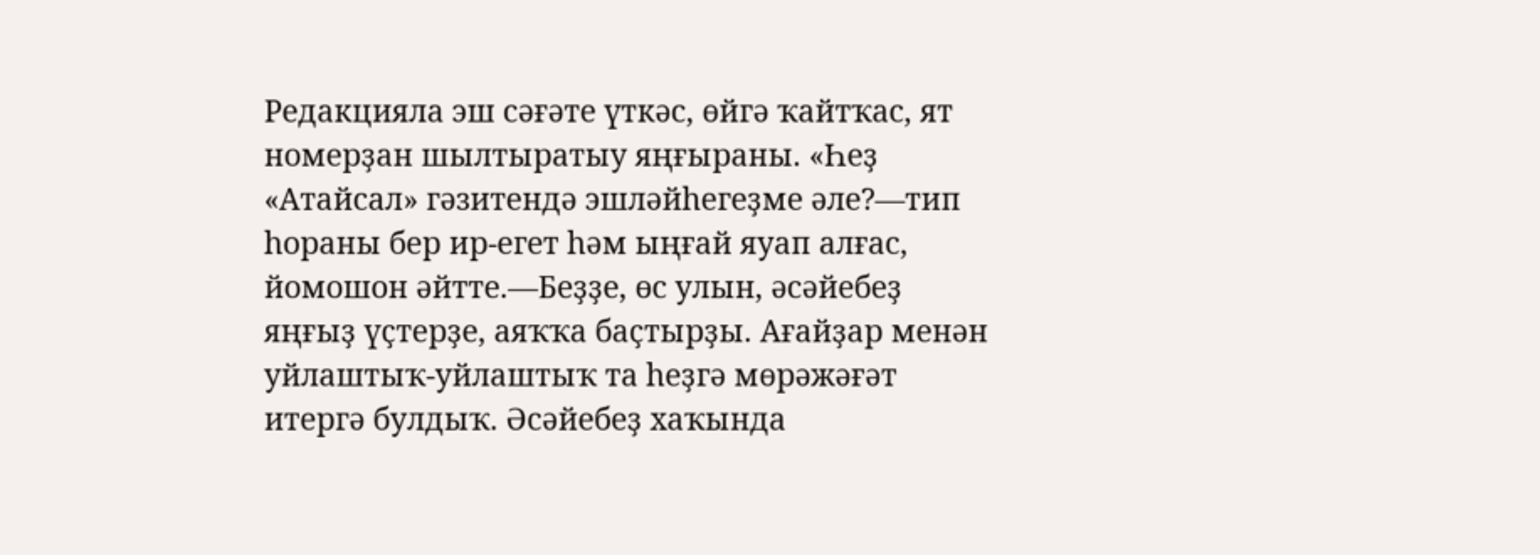Редакцияла эш сәғәте үткәс, өйгә ҡайтҡас, ят номерҙан шылтыратыу яңғыраны. «Һеҙ «Атайсал» гәзитендә эшләйһегеҙме әле?—тип һораны бер ир-егет һәм ыңғай яуап алғас, йомошон әйтте.—Беҙҙе, өс улын, әсәйебеҙ яңғыҙ үҫтерҙе, аяҡҡа баҫтырҙы. Ағайҙар менән уйлаштыҡ-уйлаштыҡ та һеҙгә мөрәжәғәт итергә булдыҡ. Әсәйебеҙ хаҡында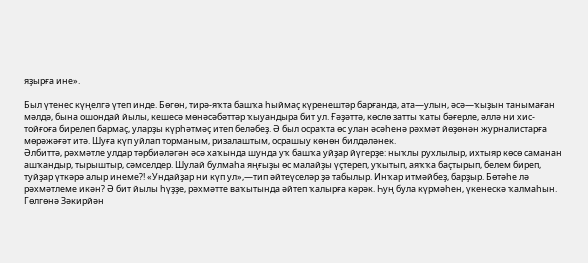яҙырға ине».

Был үтенес күңелгә үтеп инде. Бөгөн, тирә-яҡта башҡа һыймаҫ күренештәр барғанда, ата—улын, әсә—ҡыҙын танымаған мәлдә, бына ошондай йылы, кешесә мөнәсәбәттәр ҡыуандыра бит ул. Ғәҙәттә, көслө затты ҡаты бәғерле, әллә ни хис-тойғоға бирелеп бармаҫ, уларҙы күрһәтмәҫ итеп беләбеҙ. Ә был осраҡта өс улан әсәһенә рәхмәт йөҙөнән журналистарға мөрәжәғәт итә. Шуға күп уйлап торманым, ризалаштым, осрашыу көнөн билдәләнек.
Әлбиттә, рәхмәтле улдар тәрбиәләгән әсә хаҡында шунда уҡ башҡа уйҙар йүгерҙе: ныҡлы рухлылыр, ихтыяр көсө саманан ашҡандыр, тырыштыр, сәмселдер. Шулай булмаһа яңғыҙы өс малайҙы үҫтереп, уҡытып, аяҡҡа баҫтырып, белем биреп, туйҙар үткәрә алыр инеме?! «Ундайҙар ни күп ул»,—тип әйтеүселәр ҙә табылыр. Инҡар итмәйбеҙ, барҙыр. Бөтәһе лә рәхмәтлеме икән? Ә бит йылы һүҙҙе, рәхмәтте ваҡытында әйтеп ҡалырға кәрәк. Һуң була күрмәһен, үкенескә ҡалмаһын.
Гөлгөнә Зәкирйән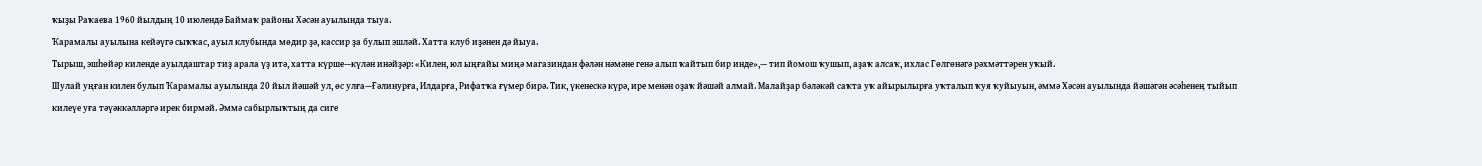ҡыҙы Раҡаева 1960 йылдың 10 июлендә Баймаҡ районы Хәсән ауылында тыуа.
Ҡарамалы ауылына кейәүгә сыҡҡас, ауыл клубында мөдир ҙә, кассир ҙа булып эшләй. Хатта клуб иҙәнен дә йыуа.
Тырыш, эшһөйәр киленде ауылдаштар тиҙ арала үҙ итә, хатта күрше—күлән инәйҙәр: «Килен, юл ыңғайы миңә магазиндан фәлән нәмәне генә алып ҡайтып бир инде»,— тип йомош ҡушып, аҙаҡ алсаҡ, ихлас Гөлгөнәгә рәхмәттәрен уҡый.
Шулай уңған килен булып Ҡарамалы ауылында 20 йыл йәшәй ул, өс улға—Ғәлинурға, Илдарға, Рифатҡа ғүмер бирә. Тик, үкенескә күрә, ире менән оҙаҡ йәшәй алмай. Малайҙар бәләкәй саҡта уҡ айырылырға уҡталып ҡуя ҡуйыуын, әммә Хәсән ауылында йәшәгән әсәһенең тыйып килеүе уға тәүәккәлләргә ирек бирмәй. Әммә сабырлыҡтың да сиге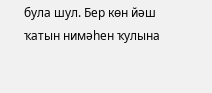була шул. Бер көн йәш ҡатын нимәһен ҡулына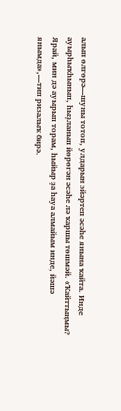алып өлгөрә—шуны тотоп, улдарын эйәртеп әсәһе янына ҡайта. Инде ауырһыҡһынып, һыҙланып йөрөгән әсәһе лә ҡаршы төшмәй. «Ҡайттыңмы? Ярай, мин дә ауырып торам, һыйыр ҙа һауа алмайым инде, йәшә янымда»,—тип ризалыҡ бирә.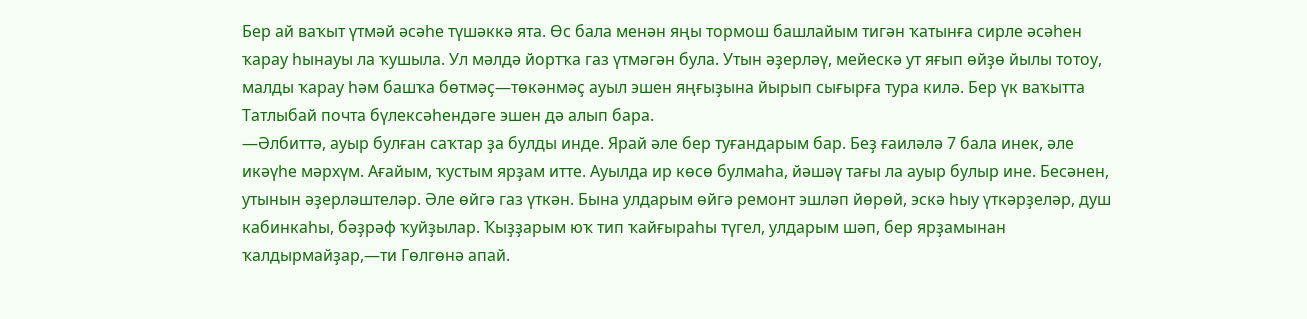Бер ай ваҡыт үтмәй әсәһе түшәккә ята. Өс бала менән яңы тормош башлайым тигән ҡатынға сирле әсәһен ҡарау һынауы ла ҡушыла. Ул мәлдә йортҡа газ үтмәгән була. Утын әҙерләү, мейескә ут яғып өйҙө йылы тотоу, малды ҡарау һәм башҡа бөтмәҫ—төкәнмәҫ ауыл эшен яңғыҙына йырып сығырға тура килә. Бер үк ваҡытта Татлыбай почта бүлексәһендәге эшен дә алып бара.
—Әлбиттә, ауыр булған саҡтар ҙа булды инде. Ярай әле бер туғандарым бар. Беҙ ғаиләлә 7 бала инек, әле икәүһе мәрхүм. Ағайым, ҡустым ярҙам итте. Ауылда ир көсө булмаһа, йәшәү тағы ла ауыр булыр ине. Бесәнен, утынын әҙерләштеләр. Әле өйгә газ үткән. Бына улдарым өйгә ремонт эшләп йөрөй, эскә һыу үткәрҙеләр, душ кабинкаһы, бәҙрәф ҡуйҙылар. Ҡыҙҙарым юҡ тип ҡайғыраһы түгел, улдарым шәп, бер ярҙамынан ҡалдырмайҙар,—ти Гөлгөнә апай.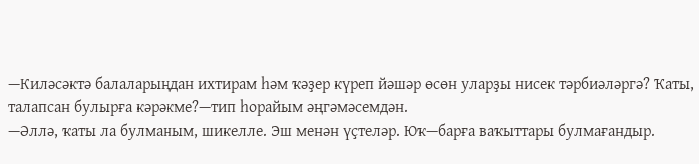—Киләсәктә балаларыңдан ихтирам һәм ҡәҙер күреп йәшәр өсөн уларҙы нисек тәрбиәләргә? Ҡаты, талапсан булырға кәрәкме?—тип һорайым әңгәмәсемдән.
—Әллә, ҡаты ла булманым, шикелле. Эш менән үҫтеләр. Юҡ—барға ваҡыттары булмағандыр.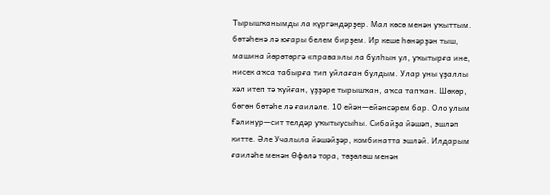Тырышҡанымды ла күргәндәрҙер. Мал көсө менән уҡыттым. бөтәһенә лә юғары белем бирҙем. Ир кеше һөнәрҙән тыш, машина йөрөтөргә «права»лы ла булһын ул, уҡытырға ине, нисек аҡса табырға тип уйлаған булдым. Улар уны үҙаллы хәл итеп тә ҡуйған, үҙҙәре тырышҡан, аҡса тапҡан. Шөкөр, бөгөн бөтәһе лә ғаиләле. 10 ейән—ейәнсәрем бар. Оло улым Ғәлинур—сит телдәр уҡытыусыһы. Сибайҙа йәшәп, эшләп китте. Әле Учалыла йәшәйҙәр, комбинатта эшләй. Илдарым ғаиләһе менән Өфөлә тора, төҙөлөш менән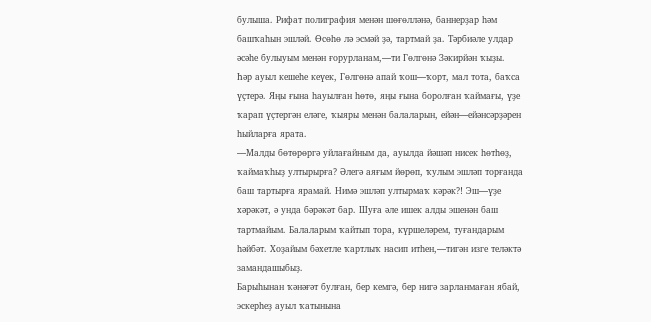булыша. Рифат полиграфия менән шөғөлләнә, баннерҙар һәм башҡаһын эшләй. Өсөһө лә эсмәй ҙә, тартмай ҙа. Тәрбиәле улдар әсәһе булыуым менән ғорурланам,—ти Гөлгөнә Зәкирйән ҡыҙы.
Һәр ауыл кешеһе кеүек, Гөлгөнә апай ҡош—ҡорт, мал тота, баҡса үҫтерә. Яңы ғына һауылған һөтө, яңы ғына боролған ҡаймағы, үҙе ҡарап үҫтергән еләге, ҡыяры менән балаларын, ейән—ейәнсәрҙәрен һыйларға ярата.
—Малды бөтөрөргә уйлағайным да, ауылда йәшәп нисек һөтһөҙ, ҡаймаҡһыҙ ултырырға? Әлегә аяғым йөрөп, ҡулым эшләп торғанда баш тартырға ярамай. Нимә эшләп ултырмаҡ кәрәк?! Эш—үҙе хәрәкәт, ә унда бәрәкәт бар. Шуға әле ишек алды эшенән баш тартмайым. Балаларым ҡайтып тора, күршеләрем, туғандарым һәйбәт. Хоҙайым бәхетле ҡартлыҡ насип итһен,—тигән изге теләктә замандашыбыҙ.
Барыһынан ҡәнәғәт булған, бер кемгә, бер нигә зарланмаған ябай, эскерһеҙ ауыл ҡатынына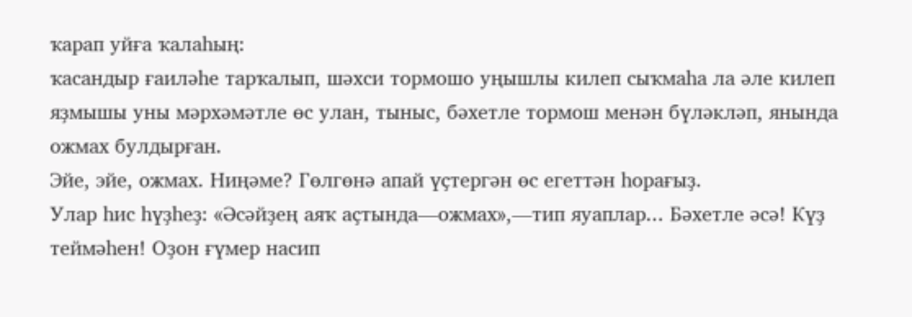ҡарап уйға ҡалаһың:
ҡасандыр ғаиләһе тарҡалып, шәхси тормошо уңышлы килеп сыҡмаһа ла әле килеп яҙмышы уны мәрхәмәтле өс улан, тыныс, бәхетле тормош менән бүләкләп, янында ожмах булдырған.
Эйе, эйе, ожмах. Ниңәме? Гөлгөнә апай үҫтергән өс егеттән һорағыҙ.
Улар һис һүҙһеҙ: «Әсәйҙең аяҡ аҫтында—ожмах»,—тип яуаплар... Бәхетле әсә! Күҙ теймәһен! Оҙон ғүмер насип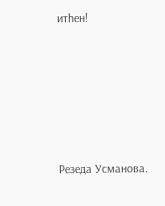итһен!






Резеда Усманова.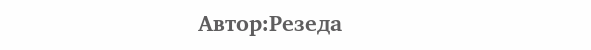Автор:Резеда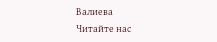Валиева
Читайте нас